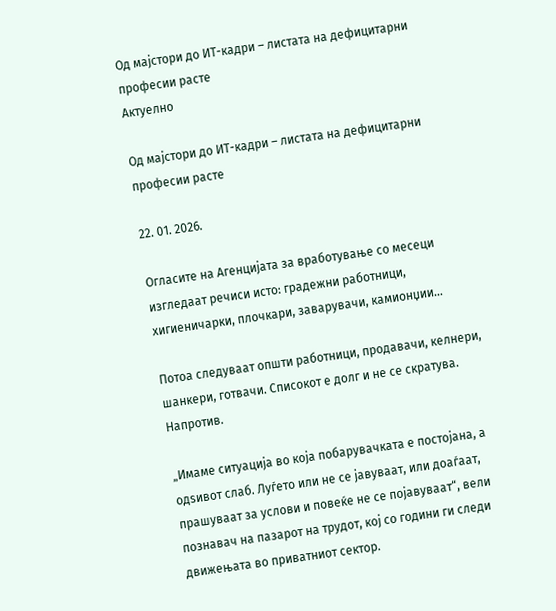Од мајстори до ИТ-кадри – листата на дефицитарни професии расте
Актуелно

Од мајстори до ИТ-кадри – листата на дефицитарни професии расте

22. 01. 2026.

Огласите на Агенцијата за вработување со месеци изгледаат речиси исто: градежни работници, хигиеничарки, плочкари, заварувачи, камионџии…

Потоа следуваат општи работници, продавачи, келнери, шанкери, готвачи. Списокот е долг и не се скратува. Напротив.

„Имаме ситуација во која побарувачката е постојана, а одѕивот слаб. Луѓето или не се јавуваат, или доаѓаат, прашуваат за услови и повеќе не се појавуваат“, вели познавач на пазарот на трудот, кој со години ги следи движењата во приватниот сектор.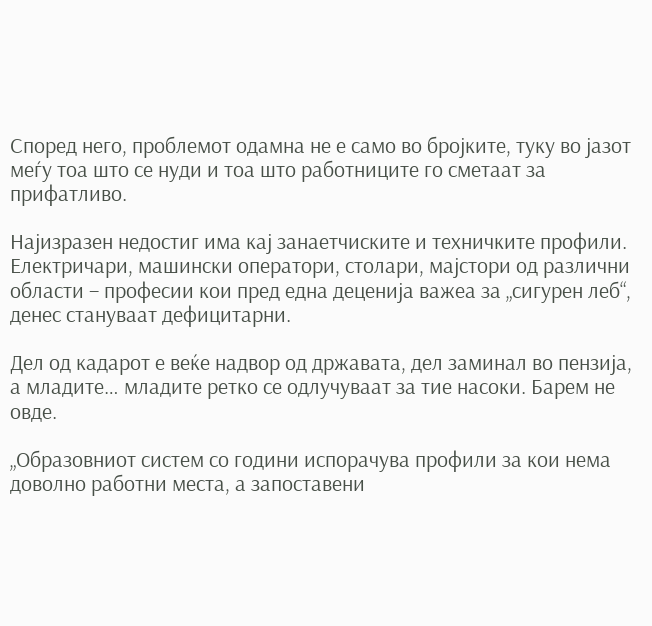Според него, проблемот одамна не е само во бројките, туку во јазот меѓу тоа што се нуди и тоа што работниците го сметаат за прифатливо.

Најизразен недостиг има кај занаетчиските и техничките профили. Електричари, машински оператори, столари, мајстори од различни области – професии кои пред една деценија важеа за „сигурен леб“, денес стануваат дефицитарни.

Дел од кадарот е веќе надвор од државата, дел заминал во пензија, а младите… младите ретко се одлучуваат за тие насоки. Барем не овде.

„Образовниот систем со години испорачува профили за кои нема доволно работни места, а запоставени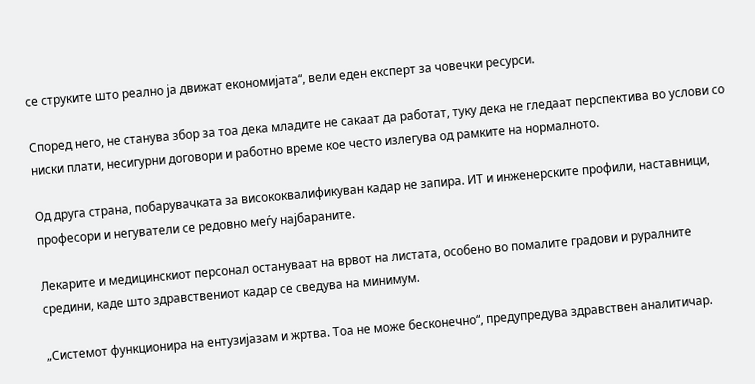се струките што реално ја движат економијата“, вели еден експерт за човечки ресурси.

Според него, не станува збор за тоа дека младите не сакаат да работат, туку дека не гледаат перспектива во услови со ниски плати, несигурни договори и работно време кое често излегува од рамките на нормалното.

Од друга страна, побарувачката за висококвалификуван кадар не запира. ИТ и инженерските профили, наставници, професори и негуватели се редовно меѓу најбараните.

Лекарите и медицинскиот персонал остануваат на врвот на листата, особено во помалите градови и руралните средини, каде што здравствениот кадар се сведува на минимум.

„Системот функционира на ентузијазам и жртва. Тоа не може бесконечно“, предупредува здравствен аналитичар.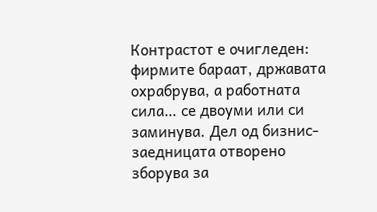Контрастот е очигледен: фирмите бараат, државата охрабрува, а работната сила… се двоуми или си заминува. Дел од бизнис-заедницата отворено зборува за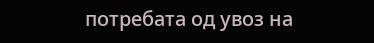потребата од увоз на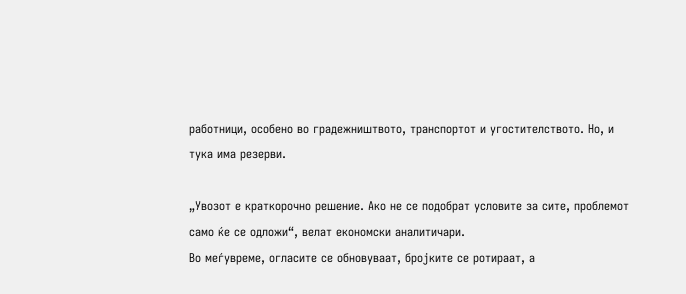работници, особено во градежништвото, транспортот и угостителството. Но, и тука има резерви.

„Увозот е краткорочно решение. Ако не се подобрат условите за сите, проблемот само ќе се одложи“, велат економски аналитичари.
Во меѓувреме, огласите се обновуваат, бројките се ротираат, а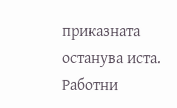приказната останува иста. Работни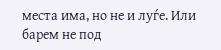места има, но не и луѓе. Или барем не под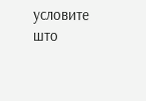условите што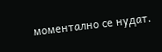моментално се нудат.